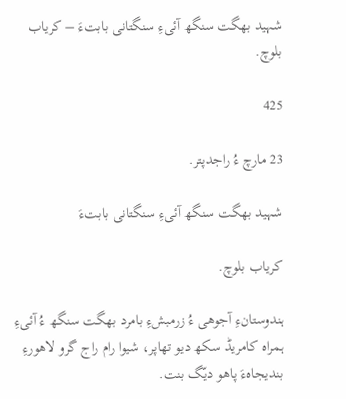شہید بھگت سنگھ آئیءِ سنگتانی بابتءَ – کریاب بلوچ.

425

23 مارچ ءُ راجدپتر.

شہید بھگت سنگھ آئیءِ سنگتانی بابتءَ

کریاب بلوچ.

ہندوستانءِ آجوھی ءُ زرمبشءِ بامرد بھگت سنگھ ءُ آئیءِ ہمراہ کامریڈ سکھ دیو تھاپر، شیوا رام راج گرو لاھورءِ بندیجاہءَ پاھو دیّگ بنت.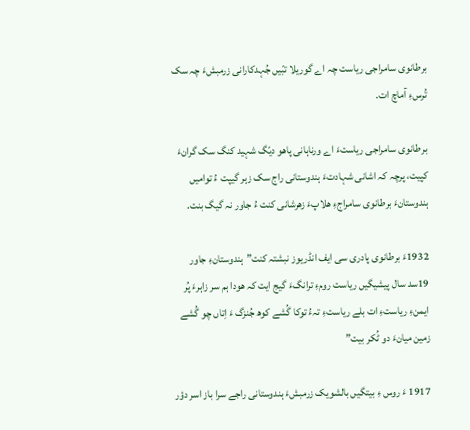برطانوی سامراجی ریاست چہ اے گوریلا تبّیں جُہدکارانی زرمبشءَ چہ سک تُرسءِ آماچ ات.

برطانوی سامراجی ریاستءَ اے ورناہانی پاھو دیّگ شہید کنگ سک گرانءَ کپیت، پرچہ کہ اشانی شہادتءَ ہندوستانی راج سک زہر گیپت ءُ توامیں ہندوستانءَ برطانوی سامراجءِ ھلاپءَ زھرشانی کنت ءُ جاور نہ گیگ بنت.

1932ءَ برطانوی پادری سی ایف انڈریوز نبشتہ کنت”ہندوستانءِ جاور  19سد سال پیشیگیں ریاست رومءِ ترانگءَ گیج ایت کہ ھودا ہم سر زاہرءَ پُر ایمنءِ ریاستءِ ات بلے ریاستءِ تہءُ توکا گُشے کوھ جُنزگ ءَ اِتاں چو گُشے زمین میانءَ دو ٹُکر بیت”

1917 ءَ روس ءِ بیتگیں بالشویک زرمبشءَ ہندوستانی راجے سرا باز اسر دؤر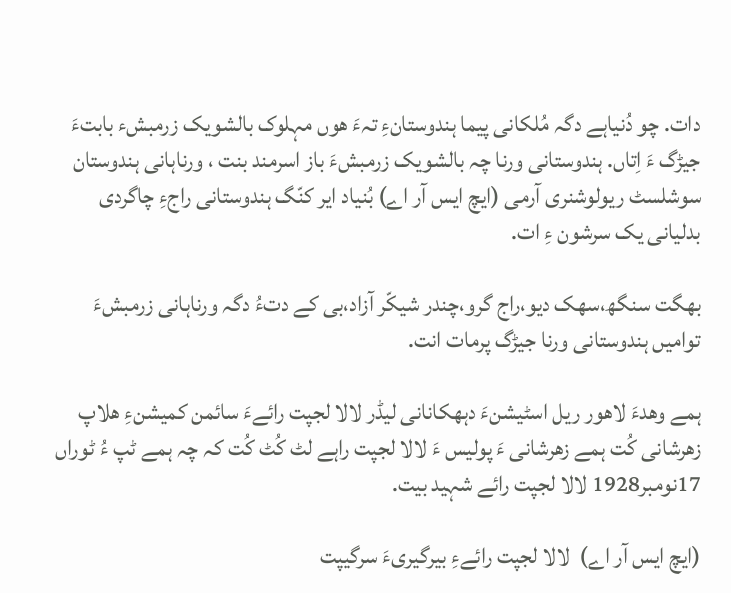دات. چو دُنیاہے دگہ مُلکانی پیما ہندوستانءِ تہءَ ھوں مہلوک بالشویک زرمبشء بابتءَ جیڑگ ءَ اِتاں. ہندوستانی ورنا چہ بالشویک زرمبشءَ باز اسرمند بنت ، ورناہانی ہندوستان سوشلسٹ ریولوشنری آرمی (ایچ ایس آر اے) بُنیاد ایر کنّگ ہندوستانی راجءِ چاگردی بدلیانی یک سرشون ءِ ات.

بھگت سنگھ،سھک دیو،راج گرو،چندر شیکّر آزاد،بی کے دتءُ دگہ ورناہانی زرمبشءَ توامیں ہندوستانی ورنا جیڑگ پرمات انت.

ہمے وھدءَ لاھور ریل اسٹیشنءَ دہھکانانی لیڈر لالا لجپت رائےءَ سائمن کمیشنءِ ھلاپ زھرشانی کُت ہمے زھرشانی ءَ پولیس ءَ لالا لجپت راہے لٹ کُٹ کُت کہ چہ ہمے ٹپ ءُ ٹوراں 17نومبر1928 لالا لجپت رائے شہید بیت.

(ایچ ایس آر اے)  لالا لجپت رائےءِ بیرگیریءَ سرگیپت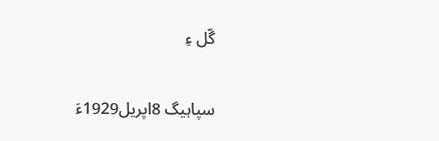گّل ءِ

سپاہیگ 8اپریل1929ءَ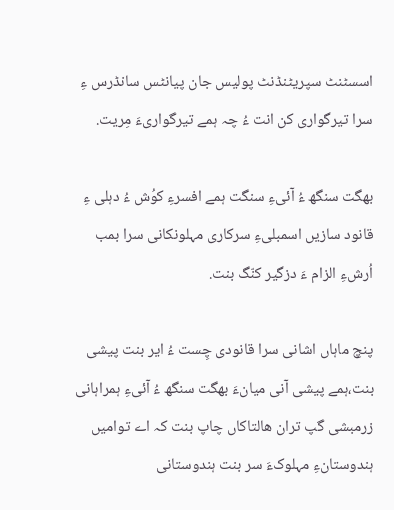اسسٹنٹ سپریٹنڈنٹ پولیس جان پیانٹس سانڈرس ءِ سرا تیرگواری کن انت ءُ چہ ہمے تیرگواریءَ مِریت.

بھگت سنگھ ءُ آئیءِ سنگت ہمے افسرءِ کوُش ءُ دہلی ءِ قانود سازیں اسمبلیءِ سرکاری مہلونکانی سرا بمب اُرشءِ الزام ءَ دزگیر کنّگ بنت.

پنچ ماہاں اشانی سرا قانودی چِست ءُ ایر بنت پیشی بنت،ہمے پیشی آنی میانءَ بھگت سنگھ ءُ آئیءِ ہمراہانی زرمبشی گپ تران ھالتاکاں چاپ بنت کہ اے توامیں ہندوستانءِ مہلوکءَ سر بنت ہندوستانی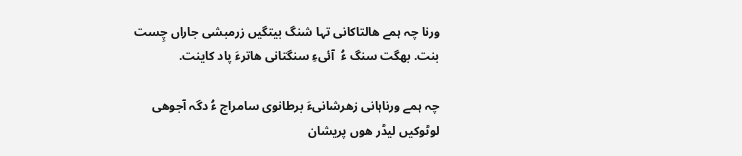ورنا چہ ہمے ھالتاکانی تہا شنگ بیتگیں زرمبشی جاراں چِست بنت. بھگت سنگ ءُ  آئیءِ سنگتانی ھاترءَ پاد کاینت.

چہ ہمے ورناہانی زھرشانیءَ برطانوی سامراج ءُ دگہ آجوھی لوٹوکیں لیڈر ھوں پریشان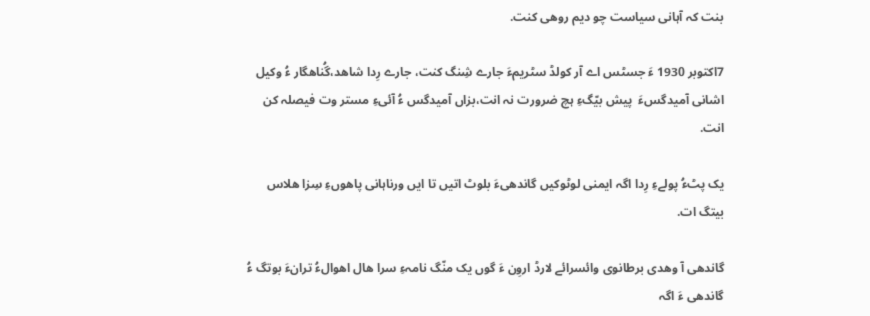بنت کہ آہانی سیاست چو دیم روھی کنت.

7اکتوبر 1930 ءَ جسٹس اے آر کولڈ سٹریمءَ جارے شِنگ کنت، جارے رِدا شاھد،گُناھگار ءُ وکیل اشانی آمیدگسءَ  پیش بیّگءِ ہچ ضرورت نہ انت،بزاں آمیدگس ءُ آئیءِ مستر وت فیصلہ کن انت.

یک پٹءُ پولےءِ رِدا اگہ ایمنی لوٹوکیں گاندھیءَ بلوٹ اتیں تا ایں ورناہانی پاھوںءِ سِزا ھلاس بیتگ ات.

گاندھی آ وھدی برطانوی وائسرائے لارڈ اروِن ءَ گوں یک منّگ نامہءِ سرا ھال اھوالءُ ترانءَ بوتگ ءُ گاندھی ءَ اگہ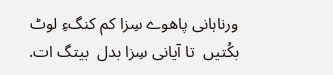ورناہانی پاھوے سِزا کم کنگءِ لوٹ بکُتیں  تا آیانی سِزا بدل  بیتگ ات.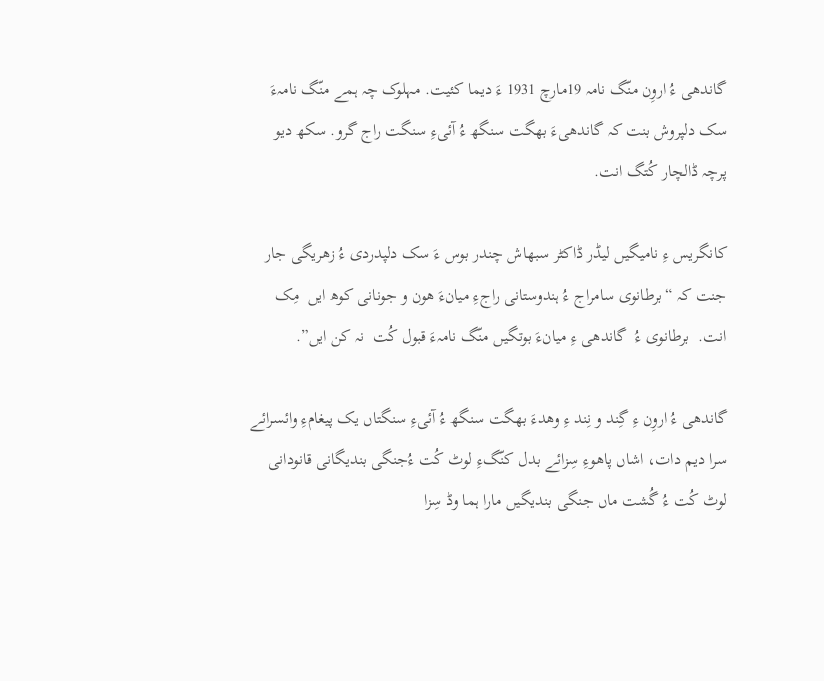گاندھی ءُ اروِن منّگ نامہ 19مارچ 1931 ءَ دیما کئیت. مہلوک چہ ہمے منّگ نامہءَ سک دلپروش بنت کہ گاندھیءَ بھگت سنگھ ءُ آئیءِ سنگت راج گرو. سکھ دیو  پرچہ ڈالچار کُتگ انت.

کانگریس ءِ نامیگیں لیڈر ڈاکٹر سبھاش چندر بوس ءَ سک دلپدردی ءُ زھریگی جار جنت کہ “برطانوی سامراج ءُ ہندوستانی راجءِ میانءَ ھون و جونانی کوھ ایں  مِک انت.  برطانوی ءُ  گاندھی ءِ میانءَ بوتگیں منّگ نامہءَ قبول کُت  نہ کن ایں”.

گاندھی ءُ اروِن ءِ گِند و نِند ءِ وھدءَ بھگت سنگھ ءُ آئیءِ سنگتاں یک پیغامءِ وائسرائے سرا دیم دات، اشاں پاھوءِ سِزائے بدل کنّگءِ لوٹ کُت ءُجنگی بندیگانی قانودانی لوٹ کُت ءُ گُشت ماں جنگی بندیگیں مارا ہما وڈ سِزا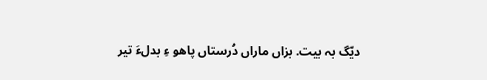دیّگ بہ بیت. بزاں ماراں دُرستاں پاھو ءِ بدلءَ تیر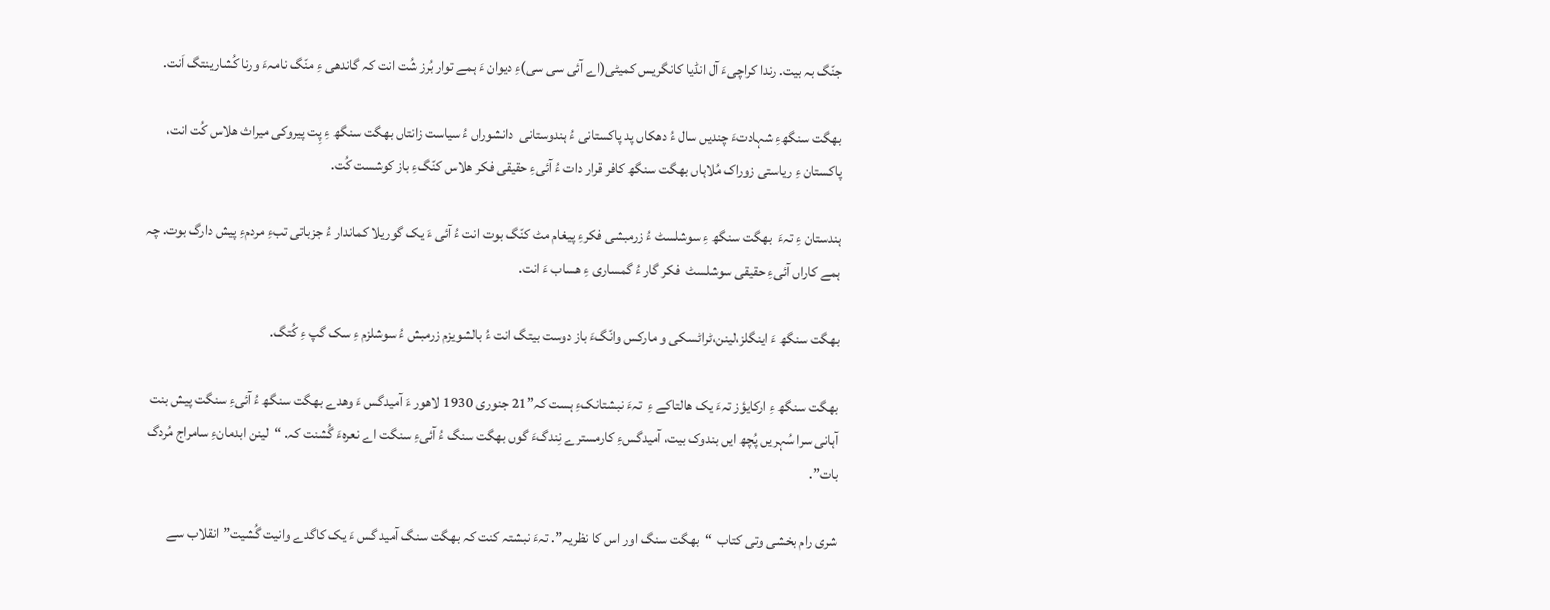جنّگ بہ بیت. رندا کراچیءَ آل انڈیا کانگریس کمیٹی(اے آئی سی سی)ءِ دیوان ءَ ہمے توار بُرز شُت انت کہ گاندھی ءِ منّگ نامہءَ ورنا کُشارینتگ اَنت.

بھگت سنگھءِ شہادتءَ چندیں سال ءُ دھکاں پد پاکستانی ءُ ہندوستانی  دانشوراں ءُ سیاست زانتاں بھگت سنگھ ءِ پِت پیروکی میراث ھلاس کُت انت، پاکستان ءِ ریاستی زوراک مُلاہاں بھگت سنگھ کافر قرار دات ءُ آئیءِ حقیقی فکر ھلاس کنّگءِ باز کوشست کُت.

ہندستان ءِ تہءَ  بھگت سنگھ ءِ سوشلسٹ ءُ زرمبشی فکرءِ پیغام مٹ کنّگ بوت انت ءُ آئی ءَ یک گوریلا کماندار ءُ جزباتی تبءِ مردمءِ پیش دارگ بوت. چہ ہمے کاراں آئیءِ حقیقی سوشلسٹ  فکر گار ءُ گمساری ءِ ھساب ءَ انت.

بھگت سنگھ ءَ اینگلز،لینن،ٹراٹسکی و مارکس وانّگءَ باز دوست بیتگ انت ءُ بالشویزم زرمبش ءُ سوشلزم ءِ سک گپ ءِ کُتگ.

بھگت سنگھ ءِ ارکایؤز تہءَ یک ھالتاکے ءِ  تہءَ نبشتانکءِ ہست کہ”21 جنوری 1930 لاھور ءَ آمیدگس ءَ وھدے بھگت سنگھ ءُ آئیءِ سنگت پیش بنت آہانی سرا سُہریں پُچھ ایں بندوک بیت، آمیدگسءِ کارمسترے نِندگءَ گوں بھگت سنگ ءُ آئیءِ سنگت اے نعرہءَ گُشنت کہ. “لینن ابدمانءِ سامراج مُردگ بات”.

شری رام بخشی وتی کتاب  “بھگت سنگ اور اس کا نظریہ”. تہءَ نبشتہ کنت کہ بھگت سنگ آمید گس ءَ یک کاگدے وانیت گُشیت”انقلاب سے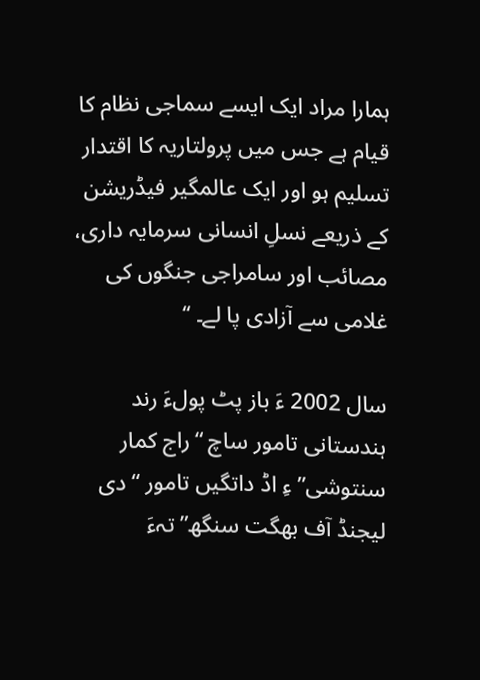ہمارا مراد ایک ایسے سماجی نظام کا قیام ہے جس میں پرولتاریہ کا اقتدار تسلیم ہو اور ایک عالمگیر فیڈریشن کے ذریعے نسلِ انسانی سرمایہ داری، مصائب اور سامراجی جنگوں کی غلامی سے آزادی پا لے۔ ‘‘

سال 2002 ءَ باز پٹ پولءَ رند ہندستانی تامور ساچ “راج کمار سنتوشی”ءِ اڈ داتگیں تامور “دی لیجنڈ آف بھگت سنگھ” تہءَ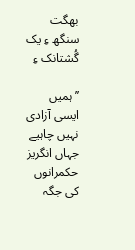بھگت سنگھ ءِ یک گُشتانک ءِ

’’ہمیں ایسی آزادی نہیں چاہیے جہاں انگریز حکمرانوں کی جگہ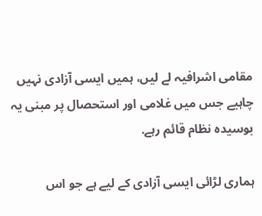مقامی اشرافیہ لے لیں، ہمیں ایسی آزادی نہیں چاہیے جس میں غلامی اور استحصال پر مبنی یہ بوسیدہ نظام قائم رہے.

ہماری لڑائی ایسی آزادی کے لیے ہے جو اس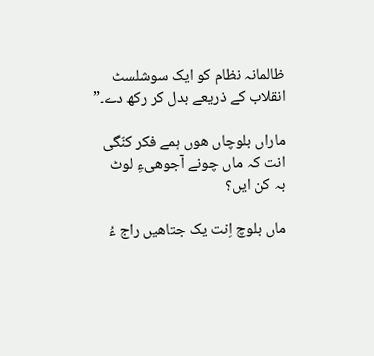ظالمانہ نظام کو ایک سوشلسٹ انقلاب کے ذریعے بدل کر رکھ دے۔”

ماراں بلوچاں ھوں ہمے فکر کنّگی انت کہ ماں چونے آجوھیءِ لوٹ  بہ کن ایں؟

ماں بلوچ اِنت یک جتاھیں راج ءُ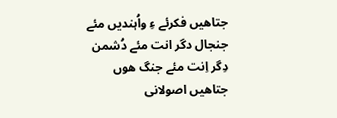جتاھیں فکرئے ءِ واُہندیں مئے  جنجال دگر انت مئے دُشمن دِگر اِنت مئے جنگ ھوں جتاھیں اصولانی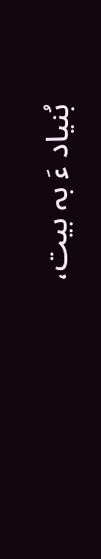بُنیاد ءَ بہ بیت،